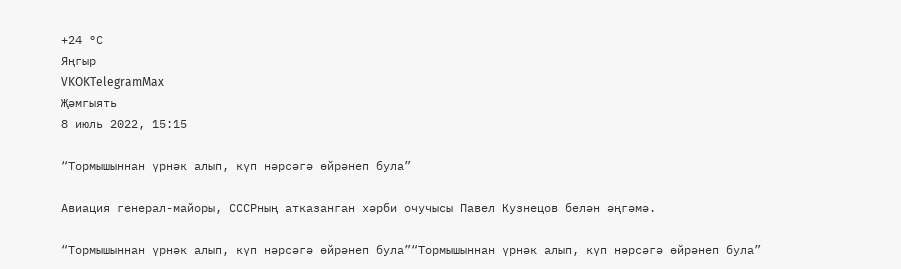+24 °С
Яңгыр
VKOKTelegramMax
Җәмгыять
8 июль 2022, 15:15

“Тормышыннан үрнәк алып, күп нәрсәгә өйрәнеп була”

Авиация генерал-майоры, СССРның атказанган хәрби очучысы Павел Кузнецов белән әңгәмә.

“Тормышыннан үрнәк алып, күп нәрсәгә өйрәнеп була”“Тормышыннан үрнәк алып, күп нәрсәгә өйрәнеп була”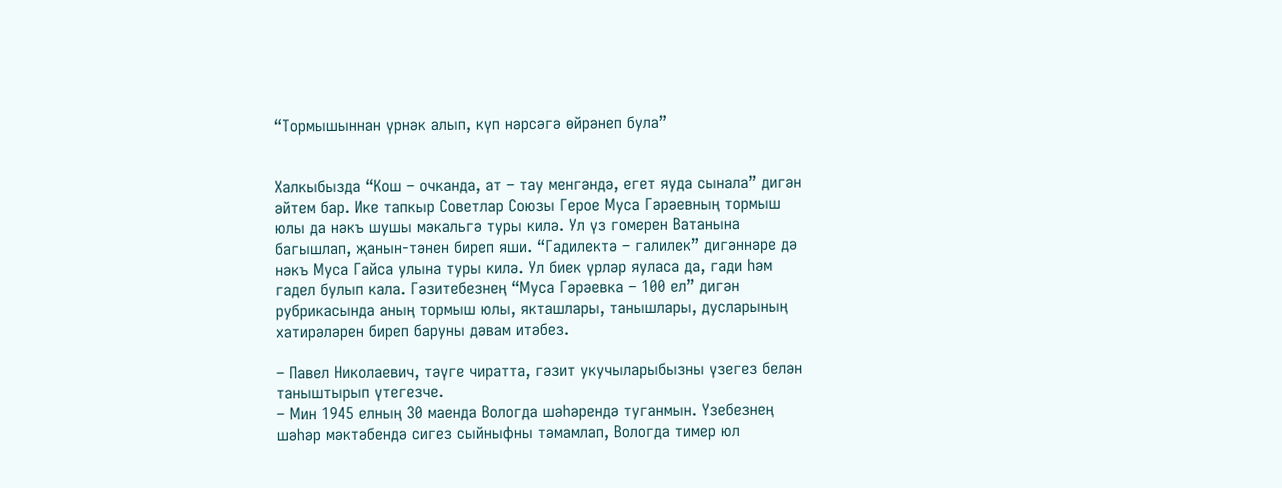“Тормышыннан үрнәк алып, күп нәрсәгә өйрәнеп була”


Халкыбызда “Кош – очканда, ат – тау менгәндә, егет яуда сынала” дигән әйтем бар. Ике тапкыр Советлар Союзы Герое Муса Гәрәевның тормыш юлы да нәкъ шушы мәкальгә туры килә. Ул үз гомерен Ватанына багышлап, җанын-тәнен биреп яши. “Гадилектә – галилек” дигәннәре дә нәкъ Муса Гайса улына туры килә. Ул биек үрләр яуласа да, гади һәм гадел булып кала. Гәзитебезнең “Муса Гәрәевка – 100 ел” дигән рубрикасында аның тормыш юлы, якташлары, танышлары, дусларының хатирәләрен биреп баруны дәвам итәбез.

– Павел Николаевич, тәүге чиратта, гәзит укучыларыбызны үзегез белән таныштырып үтегезче.
– Мин 1945 елның 30 маенда Вологда шәһәрендә туганмын. Үзебезнең шәһәр мәктәбендә сигез сыйныфны тәмамлап, Вологда тимер юл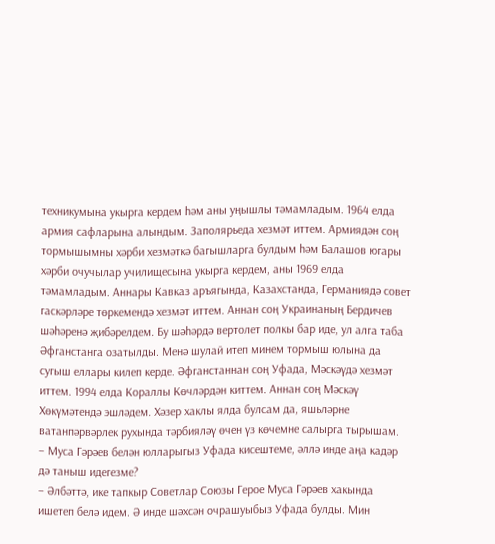техникумына укырга кердем һәм аны уңышлы тәмамладым. 1964 елда армия сафларына алындым. Заполярьеда хезмәт иттем. Армиядән соң тормышымны хәрби хезмәткә багышларга булдым һәм Балашов югары хәрби очучылар училищесына укырга кердем, аны 1969 елда тәмамладым. Аннары Кавказ аръягында, Казахстанда, Германиядә совет гаскәрләре төркемендә хезмәт иттем. Аннан соң Украинаның Бердичев шәһәренә җибәрелдем. Бу шәһәрдә вертолет полкы бар иде, ул алга таба Әфганстанга озатылды. Менә шулай итеп минем тормыш юлына да сугыш еллары килеп керде. Әфганстаннан соң Уфада, Мәскәүдә хезмәт иттем. 1994 елда Кораллы Көчләрдән киттем. Аннан соң Мәскәү Хөкүмәтендә эшләдем. Хәзер хаклы ялда булсам да, яшьләрне ватанпәрвәрлек рухында тәрбияләү өчен үз көчемне салырга тырышам.
– Муса Гәрәев белән юлларыгыз Уфада кисештеме, әллә инде аңа кадәр дә таныш идегезме?
– Әлбәттә, ике тапкыр Советлар Союзы Герое Муса Гәрәев хакында ишетеп белә идем. Ә инде шәхсән очрашуыбыз Уфада булды. Мин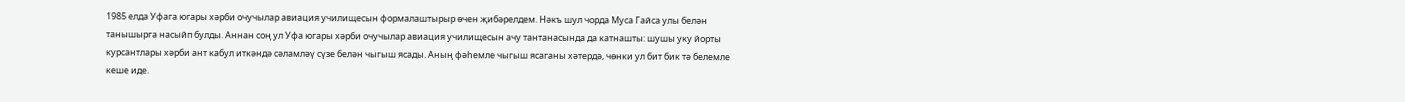1985 елда Уфага югары хәрби очучылар авиация училищесын формалаштырыр өчен җибәрелдем. Нәкъ шул чорда Муса Гайса улы белән танышырга насыйп булды. Аннан соң ул Уфа югары хәрби очучылар авиация училищесын ачу тантанасында да катнашты: шушы уку йорты курсантлары хәрби ант кабул иткәндә сәламләү сүзе белән чыгыш ясады. Аның фәһемле чыгыш ясаганы хәтердә, чөнки ул бит бик тә белемле кеше иде.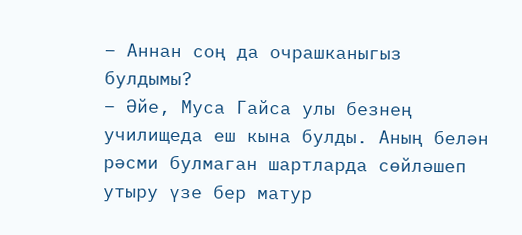– Аннан соң да очрашканыгыз булдымы?
– Әйе, Муса Гайса улы безнең училищеда еш кына булды. Аның белән рәсми булмаган шартларда сөйләшеп утыру үзе бер матур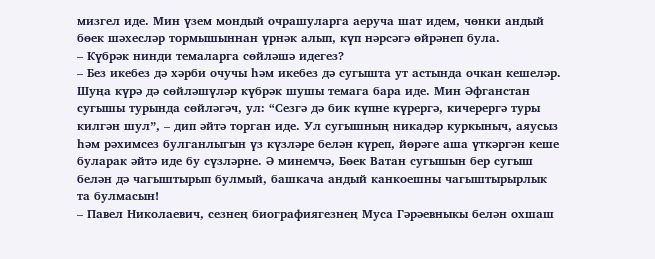мизгел иде. Мин үзем мондый очрашуларга аеруча шат идем, чөнки андый бөек шәхесләр тормышыннан үрнәк алып, күп нәрсәгә өйрәнеп була.
– Күбрәк нинди темаларга сөйләшә идегез?
– Без икебез дә хәрби очучы һәм икебез дә сугышта ут астында очкан кешеләр. Шуңа күрә дә сөйләшүләр күбрәк шушы темага бара иде. Мин Әфганстан сугышы турында сөйләгәч, ул: “Сезгә дә бик күпне күрергә, кичерергә туры килгән шул”, – дип әйтә торган иде. Ул сугышның никадәр куркыныч, аяусыз һәм рәхимсез булганлыгын үз күзләре белән күреп, йөрәге аша үткәргән кеше буларак әйтә иде бу сүзләрне. Ә минемчә, Бөек Ватан сугышын бер сугыш белән дә чагыштырып булмый, башкача андый канкоешны чагыштырырлык та булмасын!
– Павел Николаевич, сезнең биографиягезнең Муса Гәрәевныкы белән охшаш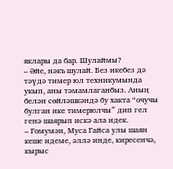яклары да бар. Шулаймы?
– Әйе, нәкъ шулай. Без икебез дә тәүдә тимер юл техникумында укып, аны тәмамлаганбыз. Аның белән сөйләшкәндә бу хакта “очучы булган ике тимерюлчы” дип гел генә шаярып искә ала идек.
– Гомумән, Муса Гайса улы шаян кеше идеме, әллә инде, киресенчә, кырыс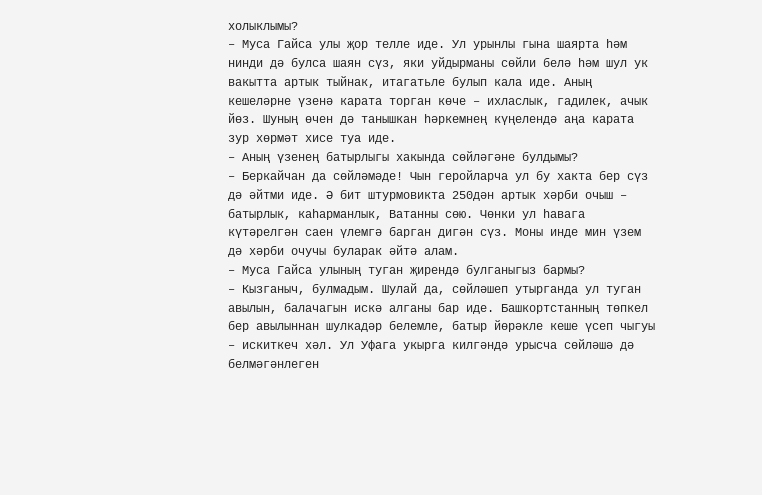холыклымы?
– Муса Гайса улы җор телле иде. Ул урынлы гына шаярта һәм нинди дә булса шаян сүз, яки уйдырманы сөйли белә һәм шул ук вакытта артык тыйнак, итагатьле булып кала иде. Аның кешеләрне үзенә карата торган көче – ихласлык, гадилек, ачык йөз. Шуның өчен дә танышкан һәркемнең күңелендә аңа карата зур хөрмәт хисе туа иде.
– Аның үзенең батырлыгы хакында сөйләгәне булдымы?
– Беркайчан да сөйләмәде! Чын геройларча ул бу хакта бер сүз дә әйтми иде. Ә бит штурмовикта 250дән артык хәрби очыш – батырлык, каһарманлык, Ватанны сөю. Чөнки ул һавага күтәрелгән саен үлемгә барган дигән сүз. Моны инде мин үзем дә хәрби очучы буларак әйтә алам.
– Муса Гайса улының туган җирендә булганыгыз бармы?
– Кызганыч, булмадым. Шулай да, сөйләшеп утырганда ул туган авылын, балачагын искә алганы бар иде. Башкортстанның төпкел бер авылыннан шулкадәр белемле, батыр йөрәкле кеше үсеп чыгуы – искиткеч хәл. Ул Уфага укырга килгәндә урысча сөйләшә дә белмәгәнлеген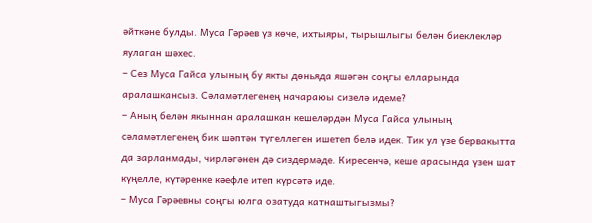әйткәне булды. Муса Гәрәев үз көче, ихтыяры, тырышлыгы белән биеклекләр яулаган шәхес.
– Сез Муса Гайса улының бу якты дөньяда яшәгән соңгы елларында аралашкансыз. Сәламәтлегенең начараюы сизелә идеме?
– Аның белән якыннан аралашкан кешеләрдән Муса Гайса улының сәламәтлегенең бик шәптән түгеллеген ишетеп белә идек. Тик ул үзе бервакытта да зарланмады, чирләгәнен дә сиздермәде. Киресенчә, кеше арасында үзен шат күңелле, күтәренке кәефле итеп күрсәтә иде.
– Муса Гәрәевны соңгы юлга озатуда катнаштыгызмы?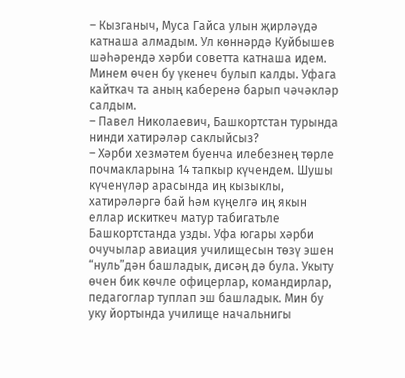– Кызганыч, Муса Гайса улын җирләүдә катнаша алмадым. Ул көннәрдә Куйбышев шәһәрендә хәрби советта катнаша идем. Минем өчен бу үкенеч булып калды. Уфага кайткач та аның каберенә барып чәчәкләр салдым.
– Павел Николаевич, Башкортстан турында нинди хатирәләр саклыйсыз?
– Хәрби хезмәтем буенча илебезнең төрле почмакларына 14 тапкыр күчендем. Шушы күченүләр арасында иң кызыклы, хатирәләргә бай һәм күңелгә иң якын еллар искиткеч матур табигатьле Башкортстанда узды. Уфа югары хәрби очучылар авиация училищесын төзү эшен “нуль”дән башладык, дисәң дә була. Укыту өчен бик көчле офицерлар, командирлар, педагоглар туплап эш башладык. Мин бу уку йортында училище начальнигы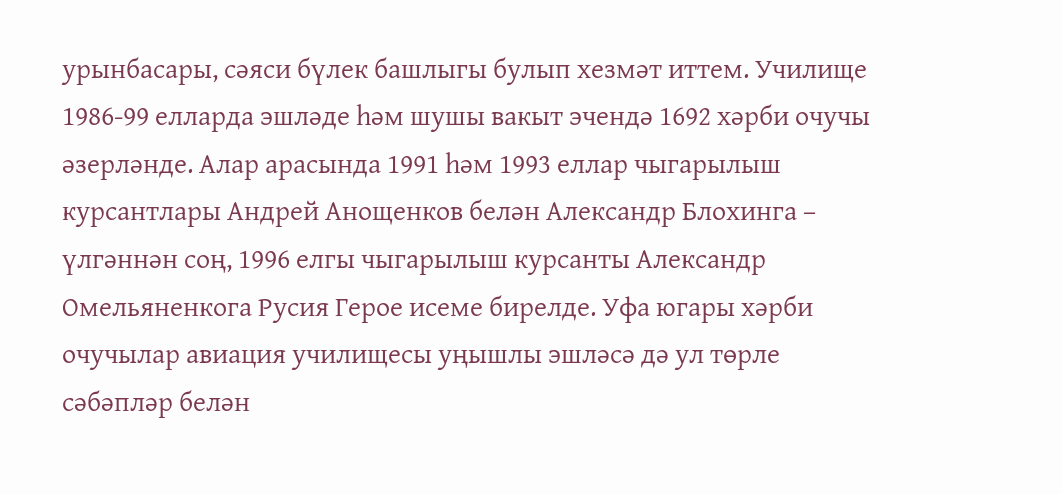урынбасары, сәяси бүлек башлыгы булып хезмәт иттем. Училище 1986-99 елларда эшләде һәм шушы вакыт эчендә 1692 хәрби очучы әзерләнде. Алар арасында 1991 һәм 1993 еллар чыгарылыш курсантлары Андрей Анощенков белән Александр Блохинга – үлгәннән соң, 1996 елгы чыгарылыш курсанты Александр Омельяненкога Русия Герое исеме бирелде. Уфа югары хәрби очучылар авиация училищесы уңышлы эшләсә дә ул төрле сәбәпләр белән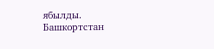ябылды.
Башкортстан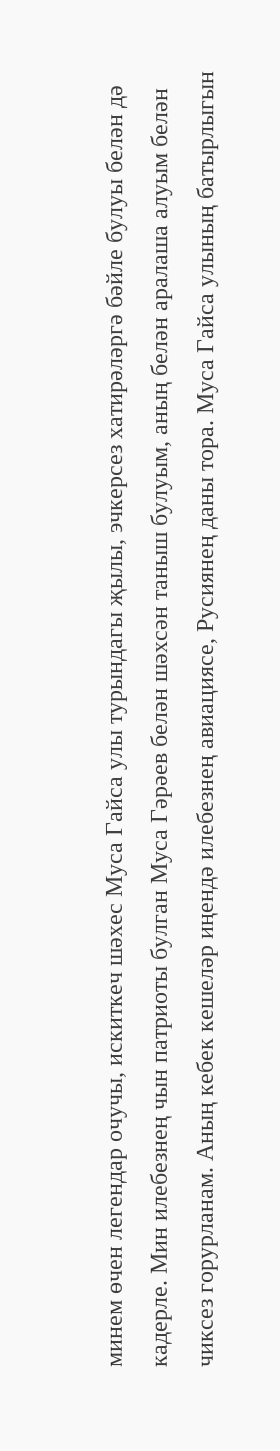минем өчен легендар очучы, искиткеч шәхес Муса Гайса улы турындагы җылы, эчкерсез хатирәләргә бәйле булуы белән дә кадерле. Мин илебезнең чын патриоты булган Муса Гәрәев белән шәхсән таныш булуым, аның белән аралаша алуым белән чиксез горурланам. Аның кебек кешеләр иңендә илебезнең авиациясе, Русиянең даны тора. Муса Гайса улының батырлыгын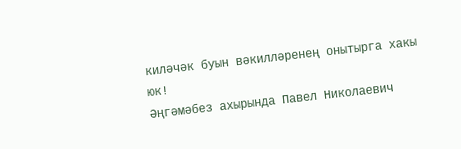киләчәк буын вәкилләренең онытырга хакы юк!
Әңгәмәбез ахырында Павел Николаевич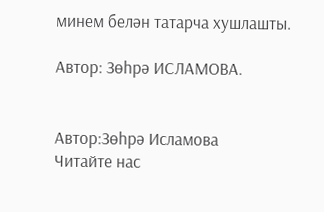минем белән татарча хушлашты.

Автор: Зөһрә ИСЛАМОВА.


Автор:Зөһрә Исламова
Читайте нас